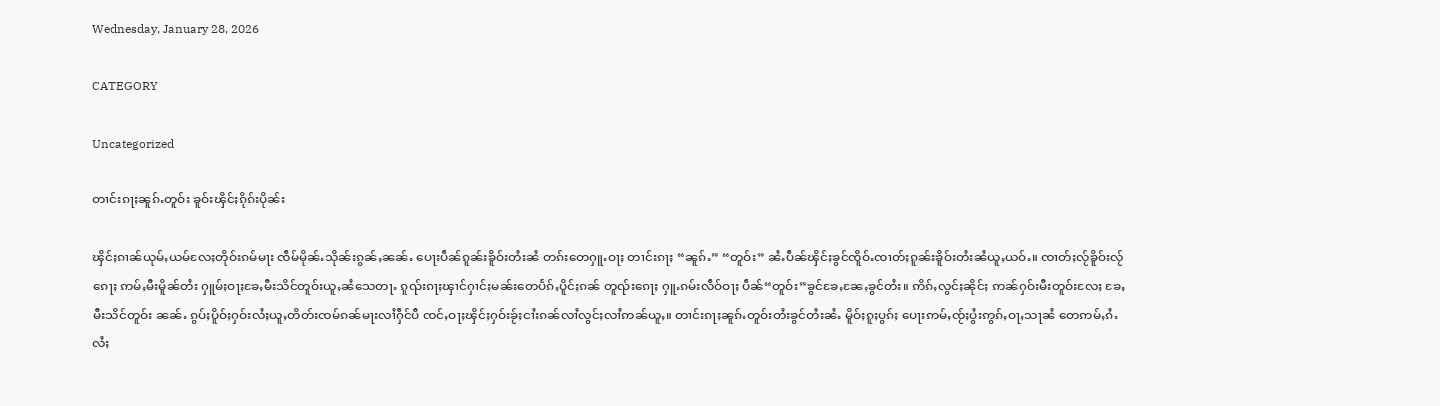Wednesday, January 28, 2026

CATEGORY

Uncategorized

တၢင်းၵႃႈၼူၵ်ႉတူဝ်း ၶူဝ်းၾိင်ႈၵိုၵ်းပိုၼ်း

ၾိင်ႈၵၢၼ်ယုမ်ႇယမ်လႄႈတိုဝ်းၵမ်မႃး ၸဵမ်မိုၼ်ႉသိုၼ်းၵွၼ်ႇၼၼ်ႉ ပေႃးပဵၼ်ၵူၼ်းၶိူဝ်းတႆးၼႆ တၵ်းတေႁူႉဝႃႈ တၢင်းၵႃႈ “ၼူၵ်ႉ” “တူဝ်း” ၼႆႉပဵၼ်ၾိင်ႈၶွင်ၸိူဝ်ႉၸၢတ်ႈၵူၼ်းၶိူဝ်းတႆးၼႆယူႇယဝ်ႉ။ ၸၢတ်ႈလႂ်ၶိူဝ်းလႂ်ၵေႃႈ ဢမ်ႇမီးမိူၼ်တႆး ႁူမ်ႈဝႃႈၶႄႇမီးသိင်တူဝ်းယူႇၼႆသေတႃႉ ၵူၺ်းၵႃႈၾၢင်ႁၢင်ႈမၼ်းတေပႅၵ်ႇပိူင်ႈၵၼ် တူၺ်းၵေႃႈ ႁူႉၵမ်းလဵဝ်ဝႃႈ ပဵၼ်“တူဝ်း”ၶွင်ၶႄႇၼႄႇၶွင်တႆး။ ဢိၵ်ႇလွင်ႈၼိုင်ႈ ဢၼ်ႁဝ်းမီးတူဝ်းလႄႈ ၶႄႇမီးသိင်တူဝ်း ၼၼ်ႉ ၵွပ်ႈပိူဝ်ႈႁဝ်းလႆႈယူႇတိတ်းၸမ်ၵၼ်မႃးလၢႆႁဵင်ပီ ၸင်ႇဝႃႈၾိင်ႈႁဝ်းၶႂ်ႈငၢႆးၵၼ်လၢႆလွင်ႈလၢႆဢၼ်ယူႇ။ တၢင်းၵႃႈၼူၵ်ႉတူဝ်းတႆးၶွင်တႆးၼႆႉ မိူဝ်ႈၵူႈပွၵ်ႈ ပေႃးဢမ်ႇၸႂ်ႈပွႆးဢွၵ်ႇဝႃႇသႃၼႆ တေဢမ်ႇၵႆႉလႆႈ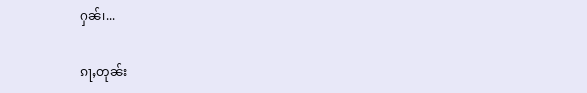ႁၼ်၊...

ၵႃႇတုၼ်း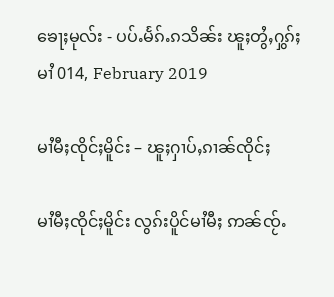ၶေႃႈမုလ်း - ပပ်ႉမႅၵ်ႉၵသိၼ်း ၽူႈတွႆႇႁွၵ်ႈ မၢႆ 014, February 2019

မၢႆမီႈၸိုင်ႈမိူင်း – ၽူႈႁၢပ်ႇၵၢၼ်ၸိုင်ႈ

မၢႆမီႈၸိုင်ႈမိူင်း လွၵ်းပိူင်မၢႆမီႈ ဢၼ်ၸႂ်ႉ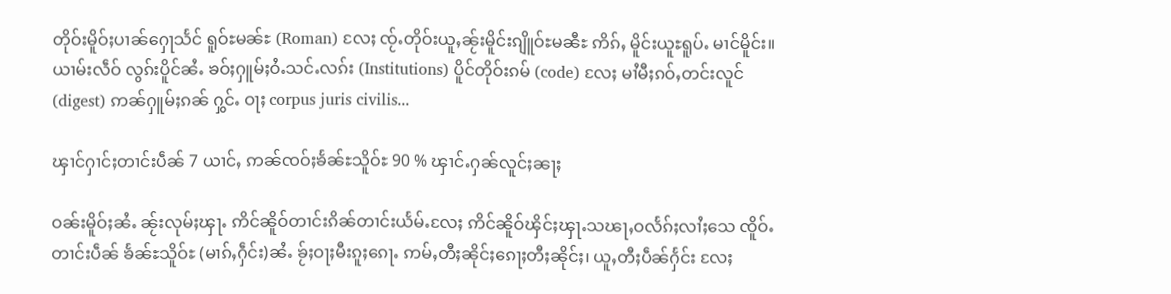တိုဝ်းမိူဝ်ႈပၢၼ်ႁေႃသႅင် ရူဝ်ႊမၼ်ႊ (Roman) လႄႈ ၸႂ်ႉတိုဝ်းယူႇၼႂ်းမိူင်းၵျိူဝ်ႊမၼီႊ ဢိၵ်ႇ မိူင်းယူႊရူပ်ႉ မၢင်မိူင်း။ ယၢမ်းလဵဝ် လွၵ်းပိူင်ၼႆႉ ၶဝ်ႈႁူမ်ႈဝႆႉသင်ႉလၵ်း (Institutions) ပိူင်တိုဝ်းၵမ် (code) လႄႈ မၢႆမီႈၵဝ်ႇတင်းလူင် (digest) ဢၼ်ႁူမ်ႈၵၼ် ႁွင်ႉ ဝႃႈ corpus juris civilis...

ၾၢင်ႁၢင်ႈတၢင်းပဵၼ် 7 ယၢင်ႇ ဢၼ်ၸဝ်ႈၶႅၼ်ႊသိူဝ်ႊ 90 % ၾၢင်ႉႁၼ်လူင်ႈၼႃႈ

ဝၼ်းမိူဝ်ႈၼႆႉ ၼႂ်းလုမ်ႈၾႃႉ ဢိင်ၼိူဝ်တၢင်းၵိၼ်တၢင်းယႅမ်ႉလႄႈ ဢိင်ၼိူဝ်ၾိင်ႈၾႃႉသၽႃႇဝလႅၵ်ႈလၢႆႈသေ ၸိူဝ်ႉတၢင်းပဵၼ် ၶႅၼ်ႊသိူဝ်ႊ (မၢၵ်ႇႁဵင်း)ၼႆႉ ၶႂ်ႈဝႃႈမီးၵူႈၵေႃႉ ဢမ်ႇတီႈၼိုင်ႈၵေႃႈတီႈၼိုင်ႈ၊ ယူႇတီႈပဵၼ်ႁႅင်း လႄႈ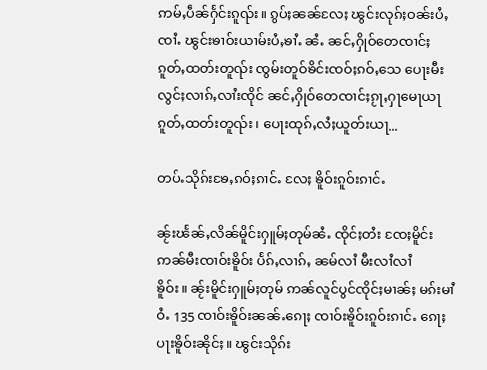ဢမ်ႇပဵၼ်ႁႅင်းၵူၺ်း။ ၵွပ်ႈၼၼ်လႄႈ ၽွင်းလုၵ်ႈဝၼ်းပႆႇၸၢႆႉ ၽွင်းၶၢဝ်းယၢမ်းပႆႇၶၢႆႉ ၼႆႉ ၼင်ႇႁိုဝ်တေၸၢင်ႈ ၵူတ်ႇထတ်းတူၺ်း ၸွမ်းတူဝ်ၶိင်းၸဝ်ႈၵဝ်ႇသေ ပေႃးမီးလွင်ႈလၢၵ်ႇလၢႆးၸိုင် ၼင်ႇႁိုဝ်တေၸၢင်ႈၵႂႃႇႁႃမေႃယႃ ၵူတ်ႇထတ်းတူၺ်း ၊ ပေႃးထုၵ်ႇလႆႈယူတ်းယႃ...

တပ်ႉသိုၵ်းၶႄႇၵဝ်ႈၵၢင်ႉ လႄႈ ၶိူဝ်းၵူဝ်းၵၢင်ႉ

ၼႂ်းၽႅၼ်ႇလိၼ်မိူင်းႁူမ်ႈတုမ်ၼႆႉ ၸိုင်ႈတႆး ၸႄႈမိူင်းဢၼ်မီးၸၢဝ်းၶိူဝ်း ပႅၵ်ႇလၢၵ်ႇ ၼမ်လၢႆ မီးလၢႆလၢႆၶိူဝ်း။ ၼႂ်းမိူင်းႁူမ်ႈတုမ် ဢၼ်လူင်ပွင်ၸိုင်ႈမၢၼ်ႈ မၵ်းမၢႆဝႆႉ 135 ၸၢဝ်းၶိူဝ်းၼၼ်ႉၵေႃႈ ၸၢဝ်းၶိူဝ်းၵူဝ်းၵၢင်ႉ ၵေႃႈပႃးၶိူဝ်းၼိုင်ႈ။ ၽွင်းသိုၵ်း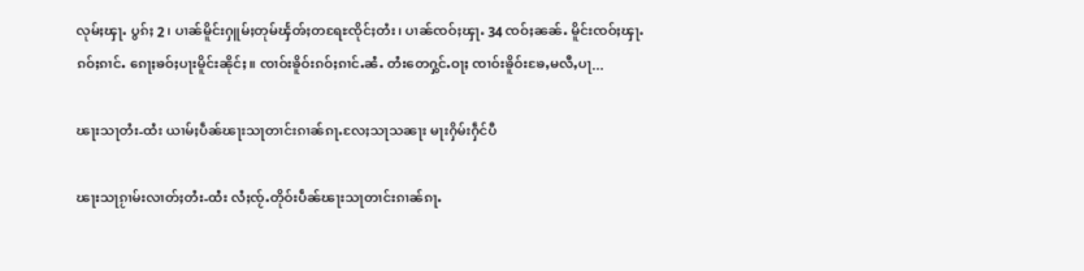လုမ်ႈၾႃႉ ပွၵ်ႈ 2 ၊ ပၢၼ်မိူင်းႁူမ်ႈတုမ်ၾႅၻ်ႈတရႄႊၸိုင်ႈတႆး၊ ပၢၼ်ၸဝ်ႈၾႃႉ 34 ၸဝ်ႈၼၼ်ႉ မိူင်းၸဝ်ႈၾႃႉၵဝ်ႈၵၢင်ႉ ၵေႃႈၶဝ်ႈပႃးမိူင်းၼိုင်ႈ။ ၸၢဝ်းၶိူဝ်းၵဝ်ႈၵၢင်ႉၼႆႉ တႆးတေႁွင်ႉဝႃႈ ၸၢဝ်းၶိူဝ်းၶႄႇမလီႇပႃ...

ၽႃးသႃတႆး-ထႆး ယၢမ်ႈပဵၼ်ၽႃးသႃတၢင်းၵၢၼ်ၵႃႉလႄႈသႃသၼႃး မႃးႁိမ်းႁဵင်ပီ

ၽႃးသႃၵႂၢမ်းလၢတ်ႈတႆး-ထႆး လႆႈၸႂ်ႉတိုဝ်းပဵၼ်ၽႃးသႃတၢင်းၵၢၼ်ၵႃႉ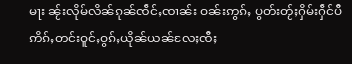မႃး ၼႂ်းလိုမ်လိၼ်ၵုၼ်ၸဵင်ႇၸၢၼ်း ဝၼ်းဢွၵ်ႇ ပွတ်းတႂ်ႈႁိမ်းႁဵင်ပီ ဢိၵ်ႇတင်းဝူင်ႇဝွၵ်ႇယိုၼ်ယၼ်လႄႈၸီႈ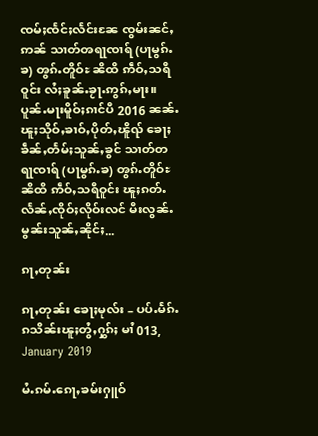ၸမ်ႈၸႅင်ႈလႅင်းၼႄ ၸွမ်းၼင်ႇဢၼ် သၢတ်ၻရႃၸၢရ် (ပႃမွၵ်ႉၶ) ၻွၵ်ႉတိူဝ်ႊ ၼိထိ ဢဵဝ်ႇသရီဝူင်း လႆႈၶူၼ်ႉၶႂႃႉဢွၵ်ႇမႃး။ ပူၼ်ႉမႃးမိူဝ်ႈၵၢင်ပီ 2016 ၼၼ်ႉ ၽူႈသိုဝ်ႇၶၢဝ်ႇပိုတ်ႇၽိူၺ် ၶေႃႈၶဵၼ်ႇတႅမ်ႈသူၼ်ႇၶွင် သၢတ်တရႃၸၢရ် (ပႃမွၵ်ႉၶ) ၻွၵ်ႉတိူဝ်ႊ ၼိထိ ဢဵဝ်ႇသရီဝူင်း ၽူႈၵတ်ႉလႅၼ်ႇၸိုဝ်ႈလိုဝ်းလင် မီးလွၼ်ႉမွၼ်းသူၼ်ႇၼိုင်ႈ...

ၵႃႇတုၼ်း

ၵႃႇတုၼ်း ၶေႃႈမုလ်း – ပပ်ႉမႅၵ်ႉၵသိၼ်းၽူႈတွႆႇႁွၵ်ႈ မၢႆ 013, January 2019

မႆႉၵမ်ႉၵေႃႇၶမ်းႁူဝ်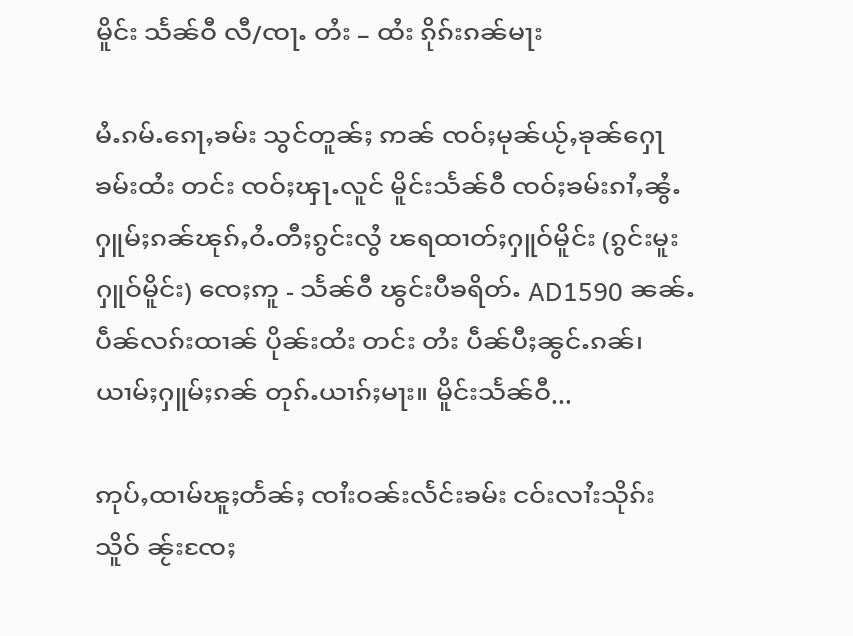မိူင်း သႅၼ်ဝီ လီ/ၸႃႉ တႆး – ထႆး ၵိုၵ်းၵၼ်မႃး

မႆႉၵမ်ႉၵေႃႇၶမ်း သွင်တူၼ်ႈ ဢၼ် ၸဝ်ႈမုၼ်ယႂ်ႇၶုၼ်ႁေႃၶမ်းထႆး တင်း ၸဝ်ႈၾႃႉလူင် မိူင်းသႅၼ်ဝီ ၸဝ်ႈၶမ်းၵၢႆႇၼွႆႉ ႁူမ်ႈၵၼ်ၽုၵ်ႇဝႆႉတီႈၵွင်းလွႆ ၽရထၢတ်ႈႁူဝ်မိူင်း (ၵွင်းမူးႁူဝ်မိူင်း) ၸေႈဢူ - သႅၼ်ဝီ ၽွင်းပီၶရိတ်ႉ AD1590 ၼၼ်ႉ ပဵၼ်လၵ်းထၢၼ် ပိုၼ်းထႆး တင်း တႆး ပဵၼ်ပီႈၼွင်ႉၵၼ်၊ ယၢမ်ႈႁူမ်ႈၵၼ် တုၵ်ႉယၢၵ်ႈမႃး။ မိူင်းသႅၼ်ဝီ...

ဢုပ်ႇထၢမ်ၽူႈတႅၼ်ႈ ၸၢႆးဝၼ်းလႅင်းၶမ်း ငဝ်းလၢႆးသိုၵ်းသိူဝ် ၼႂ်းၸႄႈ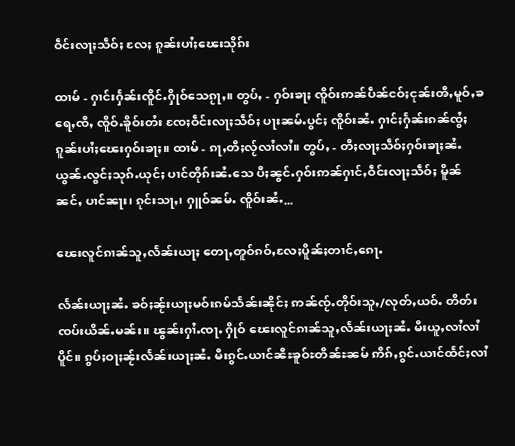ဝဵင်းလႃႈသဵဝ်ႈ လႄႈ ၵူၼ်းပၢႆႈၽေးသိုၵ်း

ထၢမ် - ႁၢင်းႁႅၼ်းၸိူင်ႉႁိုဝ်သေၵႂႃႇ။ တွပ်ႇ - ႁဝ်းၶႃႈ ၸိူဝ်းဢၼ်ပဵၼ်ငဝ်ႈငုၼ်းၻီႇမူဝ်ႇၶရေႇၸီႇ ၸိူဝ်ႉၶိူဝ်းတႆး ၸႄႈဝဵင်းလႃႈသဵဝ်ႈ ပႃးၼမ်ႉပွင်ႈ ၸိူဝ်းၼႆႉ ႁၢင်ႈႁႅၼ်းၵၼ်ၸွႆႈၵူၼ်းပၢႆႈၽေးႁဝ်းၶႃႈ။ ထၢမ် - ၵႃႇတီႈလႂ်လၢႆလၢႆ။ တွပ်ႇ - တီႈလႃႈသဵဝ်ႈႁဝ်းၶႃႈၼႆႉ ယွၼ်ႉလွင်ႈသုၵ်ႉယုင်ႈ ပၢင်တိုၵ်းၼႆႉသေ ပီႈၼွင်ႉႁဝ်းဢၼ်ႁၢင်ႇဝဵင်းလႃႈသဵဝ်ႈ မိူၼ် ၼင်ႇ ပၢင်ၼႃး၊ ၵုင်းသႃႇ၊ ႁူဝ်ၼမ်ႉ ၸိူဝ်းၼႆႉ...

ၽေးလူင်ၵၢၼ်သူႇလႅၼ်းယႃႈ တေႃႇတူဝ်ၵဝ်ႇလႄႈပိူၼ်ႈတၢင်ႇၵေႃႉ

လႅၼ်းယႃႈၼႆႉ ၶဝ်ႈၼႂ်းယႃႈမဝ်းၵမ်သႅၼ်းၼိုင်ႈ ဢၼ်ၸႂ်ႉတိုဝ်းသူႇ/လုတ်ႇယဝ်ႉ တိတ်းၸပ်းယိၼ်ႉမၼ်း။ ၽွၼ်းႁၢႆႉၸႃႉ ႁိုဝ် ၽေးလူင်ၵၢၼ်သူႇလႅၼ်းယႃႈၼႆႉ မီးယူႇလၢႆလၢႆပိူင်။ ၵွပ်ႈဝႃႈၼႂ်းလႅၼ်းယႃႈၼႆႉ မီးၵွင်ႉယၢင်ၼီႊၶူဝ်ႊတိၼ်ႊၼမ် ဢိၵ်ႇၵွင်ႉယၢင်ထႅင်ႈလၢႆ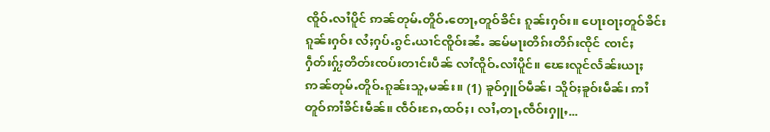ၸိူဝ်ႉလၢႆပိူင် ဢၼ်တုမ်ႉတိူဝ်ႉတေႃႇတူဝ်ၶိင်း ၵူၼ်းႁဝ်း။ ပေႃးဝႃႈတူဝ်ၶိင်းၵူၼ်းႁဝ်း လႆႈႁပ်ႉၵွင်ႉယၢင်ၸိူဝ်းၼႆႉ ၼမ်မႃးတိၵ်းတိၵ်းၸိုင် ၸၢင်ႈႁဵတ်းႁႂ်ႈတိတ်းၸပ်းတၢင်းပဵၼ် လၢႆၸိူဝ်ႉလၢႆပိူင်။ ၽေးလူင်လႅၼ်းယႃႈ ဢၼ်တုမ်ႉတိူဝ်ႉၵူၼ်းသူႇမၼ်း။ (1) ၶူဝ်ႁူဝ်မဵၼ်၊ သိူဝ်ႈၶူဝ်းမဵၼ်၊ ဢၢႆတူဝ်ဢၢႆၶိင်းမဵၼ်။ ၸဵဝ်းၵႄႇထဝ်ႈ၊ လၢႆႇတႃႇၸဵဝ်းႁူႇ...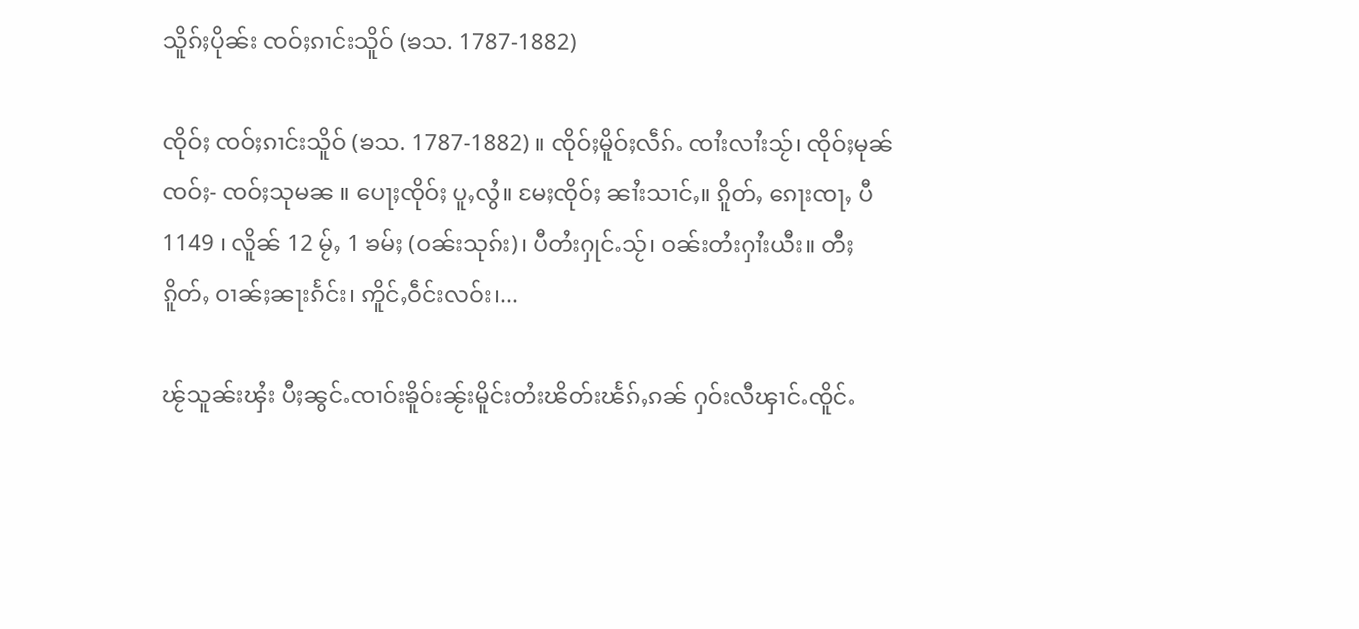သိူၵ်ႈပိုၼ်း ၸဝ်ႈၵၢင်းသိူဝ် (ၶသ. 1787-1882)

ၸိုဝ်ႈ ၸဝ်ႈၵၢင်းသိူဝ် (ၶသ. 1787-1882) ။ ၸိုဝ်ႈမိူဝ်ႈလဵၵ်ႉ ၸၢႆးလၢႆးသႂ်၊ ၸိုဝ်ႈမုၼ်ၸဝ်ႈ- ၸဝ်ႈသုမၼ ။ ပေႃႈၸိုဝ်ႈ ပူႇလွႆ။ မႄႈၸိုဝ်ႈ ၼၢႆးသၢင်ႇ။ ၵိူတ်ႇ ၵေႃးၸႃႇ ပီ1149 ၊ လိူၼ် 12 မႂ်ႇ 1 ၶမ်ႈ (ဝၼ်းသုၵ်း)၊ ပီတႆးႁုင်ႉသႂ်၊ ဝၼ်းတႆးႁၢႆးယီး။ တီႈၵိူတ်ႇ ဝၢၼ်ႈၼႃးၵႅင်း၊ ဢိူင်ႇဝဵင်းလဝ်း၊...

ၽႂ်သူၼ်းၾႆး ပီႈၼွင်ႉၸၢဝ်းၶိူဝ်းၼႂ်းမိူင်းတႆးၽိတ်းၽႅၵ်ႇၵၼ် ႁဝ်းလီၾၢင်ႉၸိူင်ႉ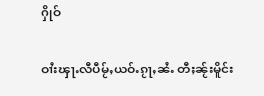ႁိုဝ်

ဝၢႆးၾႃႉလီပီမႂ်ႇယဝ်ႉၵႂႃႇၼႆႉ တီႈၼႂ်းမိူင်း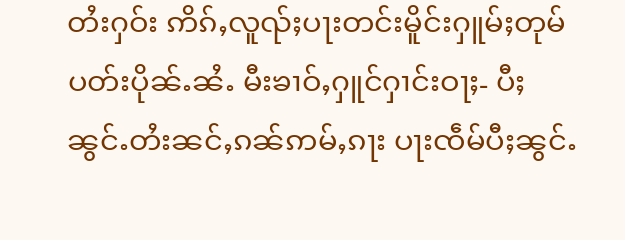တႆးႁဝ်း ဢိၵ်ႇလူၺ်ႈပႃးတင်းမိူင်းႁူမ်ႈတုမ်ပတ်းပိုၼ်ႉၼႆႉ မီးၶၢဝ်ႇႁူင်ႁၢင်းဝႃႈ- ပီႈၼွင်ႉတႆးၼင်ႇၵၼ်ဢမ်ႇၵႃး ပႃးၸဵမ်ပီႈၼွင်ႉ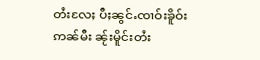တႆးလႄႈ ပီႈၼွင်ႉၸၢဝ်းၶိူဝ်းဢၼ်မီး ၼႂ်းမိူင်းတႆး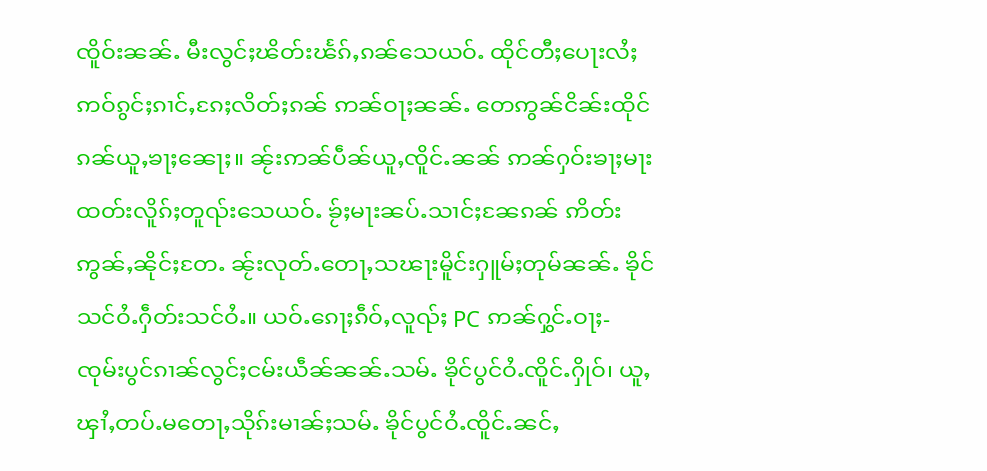ၸိူဝ်းၼၼ်ႉ မီးလွင်ႈၽိတ်းၽႅၵ်ႇၵၼ်သေယဝ်ႉ ထိုင်တီႈပေႃးလႆႈဢဝ်ၵွင်ႈၵၢင်ႇၵႄႈလိတ်ႈၵၼ် ဢၼ်ဝႃႈၼၼ်ႉ တေဢွၼ်ငိၼ်းထိုင်ၵၼ်ယူႇၶႃႈၼေႃႈ။ ၼႂ်းဢၼ်ပဵၼ်ယူႇၸိူင်ႉၼၼ် ဢၼ်ႁဝ်းၶႃႈမႃးထတ်းလိူၵ်ႈတူၺ်းသေယဝ်ႉ ၶႂ်ႈမႃးၼပ်ႉသၢင်ႈၼႄၵၼ် ဢိတ်းဢွၼ်ႇၼိုင်ႈတႄႉ ၼႂ်းလုတ်ႉတေႃႇသၽႃးမိူင်းႁူမ်ႈတုမ်ၼၼ်ႉ ၶိုင်သင်ဝႆႉႁဵတ်းသင်ဝႆႉ။ ယဝ်ႉၵေႃႈၵဵဝ်ႇလူၺ်ႈ PC ဢၼ်ႁွင်ႉဝႃႈ- ၸုမ်းပွင်ၵၢၼ်လွင်ႈငမ်းယဵၼ်ၼၼ်ႉသမ်ႉ ၶိုင်ပွင်ဝႆႉၸိူင်ႉႁိုဝ်၊ ယူႇၾၢႆႇတပ်ႉမတေႃႇသိုၵ်းမၢၼ်ႈသမ်ႉ ၶိုင်ပွင်ဝႆႉၸိူင်ႉၼင်ႇ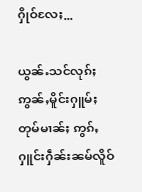ႁိုဝ်လႄႈ...

ယွၼ်ႉသင်လုၵ်ႈဢွၼ်ႇမိူင်းႁူမ်ႈတုမ်မၢၼ်ႈ ဢွၵ်ႇႁူင်းႁဵၼ်းၼမ်လိူဝ်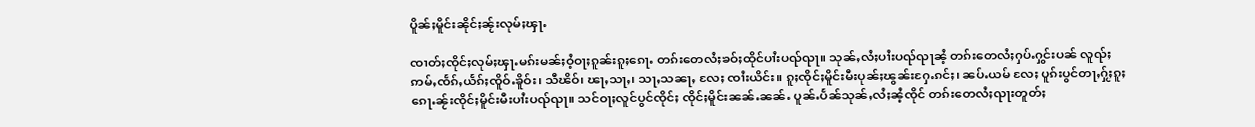ပိူၼ်ႈမိူင်းၼိုင်ႈၼႂ်းလုမ်ႈၾႃႉ

ၸၢတ်ႈၸိုင်ႈလုမ်ႈၾႃႉမၵ်းမၼ်ႈဝႆ့ဝႃႈၵူၼ်းၵူႈၵေႃႉ တၵ်းတေလႆႈၶဝ်ႈထိုင်ပၢႆးပၺ်ၺႃ။ သုၼ်ႇလႆႈပၢႆးပၺ်ၺႃၼႆ့ တၵ်းတေလႆႈႁပ်ႉႁွင်းပၼ် လူၺ်ႈဢမ်ႇၸႅၵ်ႇယႅၵ်ႈၸိူဝ်ႉၶိူဝ်း၊ သီၽိဝ်၊ ၽႃႇသႃႇ၊ သႃႇသၼႃႇ လႄႈ ၸၢႆးယိင်း။ ၵူႈၸိုင်ႈမိူင်းမီးပုၼ်ႈၽွၼ်းႁႄႉၵင်ႈ၊ ၼပ်ႉယမ် လႄႈ ပူၵ်းပွင်တႃႇႁႂ်ႈၵူႈၵေႃႉၼႂ်းၸိုင်ႈမိူင်းမီးပၢႆးပၺ်ၺႃ။ သင်ဝႃႈလူင်ပွင်ၸိုင်ႈ ၸိုင်ႈမိူင်းၼၼ်ႉၼၼ်ႉ ပူၼ်ႉပႅၼ်သုၼ်ႇလႆႈၼႆ့ၸိုင် တၵ်းတေလႆႈၺႃးတူတ်ႈ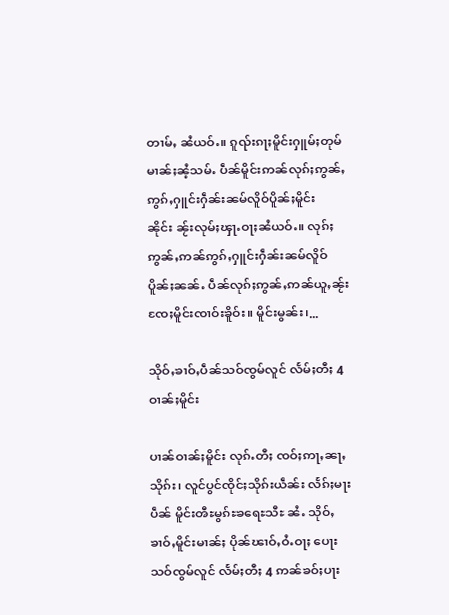တၢမ်ႇ ၼႆယဝ်ႉ။ ၵူၺ်းၵႃႈမိူင်းႁူမ်ႈတုမ်မၢၼ်ႈၼႆ့သမ်ႉ ပဵၼ်မိူင်းဢၼ်လုၵ်ႈဢွၼ်ႇဢွၵ်ႇႁူင်းႁဵၼ်းၼမ်လိူဝ်ပိူၼ်ႈမိူင်းၼိုင်း ၼႂ်းလုမ်ႈၾႃႉဝႃႈၼႆယဝ်ႉ။ လုၵ်ႈဢွၼ်ႇဢၼ်ဢွၵ်ႇႁူင်းႁဵၼ်းၼမ်လိူဝ်ပိူၼ်ႈၼၼ်ႉ ပဵၼ်လုၵ်ႈဢွၼ်ႇဢၼ်ယူႇၼႂ်းၸႄႈမိူင်းၸၢဝ်းၶိူဝ်း။ မိူင်းမွၼ်း၊...

သိုဝ်ႇၶၢဝ်ႇပဵၼ်သဝ်ၸွမ်လူင် လႅမ်ႈတီႈ 4 ဝၢၼ်ႈမိူင်း

ပၢၼ်ဝၢၼ်ႈမိူင်း လုၵ်ႉတီႈ ၸဝ်ႈဢႃႇၼႃႇသိုၵ်း၊ လူင်ပွင်ၸိုင်ႈသိုၵ်းယဵၼ်း လႅၵ်ႈမႃးပဵၼ် မိူင်းၻီႊမွၵ်ႊၶရေႊသီႊ ၼႆႉ သိုဝ်ႇၶၢဝ်ႇမိူင်းမၢၼ်ႈ ပိုၼ်ၽၢဝ်ႇဝႆႉဝႃႈ ပေႃးသဝ်ၸွမ်လူင် လႅမ်ႈတီႈ 4 ဢၼ်ၶဝ်ႈပႃး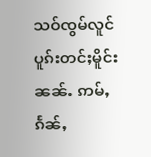သဝ်ၸွမ်လူင် ပူၵ်းတင်ႈမိူင်းၼၼ်ႉ ဢမ်ႇၵႅၼ်ႇ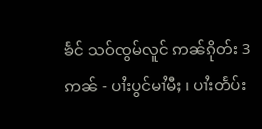ၶႅင် သဝ်ၸွမ်လူင် ဢၼ်ၵိုတ်း 3 ဢၼ် - ပၢႆးပွင်မၢႆမီႈ ၊ ပၢႆးတႅပ်း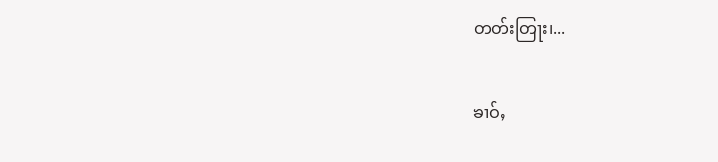တတ်းတြႃး၊...

ၶၢဝ်ႇ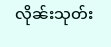လိုၼ်းသုတ်း